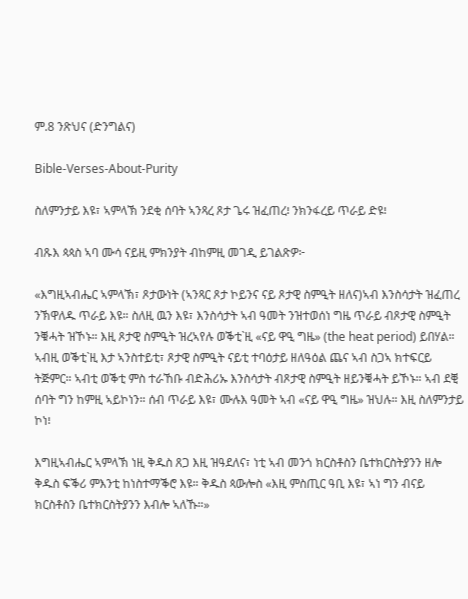ም.8 ንጽህና (ድንግልና)

Bible-Verses-About-Purity

ስለምንታይ እዩ፣ ኣምላኽ ንደቂ ሰባት ኣንጻረ ጾታ ጌሩ ዝፈጠረ፧ ንክንፋረይ ጥራይ ድዩ፧

ብጹእ ጳጳስ ኣባ ሙሳ ናይዚ ምክንያት ብከምዚ መገዲ ይገልጽዎ፦

«እግዚኣብሔር ኣምላኽ፣ ጾታውነት (ኣንጻር ጾታ ኮይንና ናይ ጾታዊ ስምዒት ዘለና)ኣብ እንስሳታት ዝፈጠረ ንኽዋለዱ ጥራይ እዩ። ስለዚ ዉን እዩ፣ እንስሳታት ኣብ ዓመት ንዝተወሰነ ግዜ ጥራይ ብጾታዊ ስምዒት ንቑሓት ዝኾኑ። እዚ ጾታዊ ስምዒት ዝረኣየሉ ወቕቲ`ዚ «ናይ ዋዒ ግዜ» (the heat period) ይበሃል። ኣብዚ ወቕቲ`ዚ እታ ኣንስተይቲ፣ ጾታዊ ስምዒት ናይቲ ተባዕታይ ዘለዓዕል ጨና ኣብ ስጋኣ ክተፍርይ ትጅምር። ኣብቲ ወቕቲ ምስ ተራኸቡ ብድሕሪኡ እንስሳታት ብጾታዊ ስምዒት ዘይንቑሓት ይኾኑ። ኣብ ደቒ ሰባት ግን ከምዚ ኣይኮነን። ሰብ ጥራይ እዩ፣ ሙሉእ ዓመት ኣብ «ናይ ዋዒ ግዜ» ዝህሉ። እዚ ስለምንታይ ኮነ፧

እግዚኣብሔር ኣምላኽ ነዚ ቅዱስ ጸጋ እዚ ዝዓደለና፣ ነቲ ኣብ መንጎ ክርስቶስን ቤተክርስትያንን ዘሎ ቅዱስ ፍቕሪ ምእንቲ ከነስተማቕሮ እዩ። ቅዱስ ጳውሎስ «እዚ ምስጢር ዓቢ እዩ፣ ኣነ ግን ብናይ ክርስቶስን ቤተክርስትያንን እብሎ ኣለኹ።»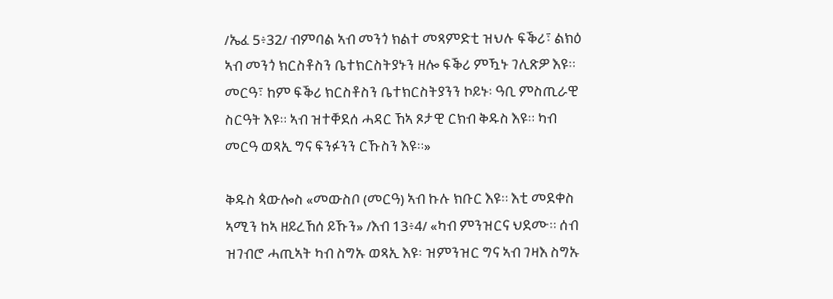/ኤፈ 5፥32/ ብምባል ኣብ መንጎ ክልተ መጻምድቲ ዝህሉ ፍቕሪ፣ ልክዕ ኣብ መንጎ ክርስቶስን ቤተክርስትያኑን ዘሎ ፍቕሪ ምዃኑ ገሊጽዎ እዩ። መርዓ፣ ከም ፍቕሪ ክርስቶስን ቤተክርስትያንን ኮይኑ፡ ዓቢ ምስጢራዊ ስርዓት እዩ። ኣብ ዝተቐደሰ ሓዳር ኸኣ ጾታዊ ርክብ ቅዱስ እዩ። ካብ መርዓ ወጻኢ ግና ፍንፉንን ርኹስን እዩ።»

ቅዱስ ጳውሎስ «መውስቦ (መርዓ) ኣብ ኩሉ ክቡር እዩ። እቲ መደቀስ ኣሚን ከኣ ዘይረኸሰ ይኹን» /እብ 13፥4/ «ካብ ምንዝርና ህደሙ። ሰብ ዝገብሮ ሓጢኣት ካብ ስግኡ ወጻኢ እዩ፡ ዝምንዝር ግና ኣብ ገዛእ ስግኡ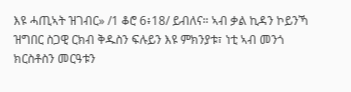እዩ ሓጢኣት ዝገብር» /1 ቆሮ 6፥18/ ይብለና። ኣብ ቃል ኪዳን ኮይንኻ ዝግበር ስጋዊ ርክብ ቅዱስን ፍሉይን እዩ ምክንያቱ፣ ነቲ ኣብ መንጎ ክርስቶስን መርዓቱን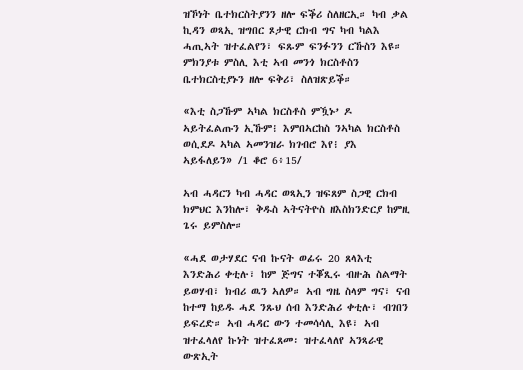ዝኾነት ቤተክርስትያንን ዘሎ ፍቕሪ ስለዘርኢ። ካብ ቃል ኪዳን ወጻኢ ዝግበር ጾታዊ ርክብ ግና ካብ ካልእ ሓጢኣት ዝተፈልየን፣ ፍጹም ፍንፉንን ርኹስን እዩ። ምክንያቱ ምስሊ እቲ ኣብ መንጎ ክርስቶስን ቤተክርስቲያኑን ዘሎ ፍቅሪ፣ ስለዝጽይቕ።

«እቲ ስጋኹም ኣካል ክርስቶስ ምዃኑ’ ዶ ኣይትፈልጡን ኢኹም፧ እምበኣርከስ ንኣካል ክርስቶስ ወሲደዶ ኣካል ኣመንዝራ ክገብሮ እየ፧ ያእ ኣይፋለይን» /1 ቆሮ 6፥15/

ኣብ ሓዳርን ካብ ሓዳር ወጻኢን ዝፍጸም ስጋዊ ርክብ ክምህር እንከሎ፣ ቅዱስ ኣትናትዮስ ዘእስክንድርያ ከምዚ ጌሩ ይምስሎ።

«ሓደ ወታሃደር ናብ ኩናት ወፊሩ 20 ጸላእቲ እንድሕሪ ቀቲሉ፣ ከም ጅግና ተቖጺሩ ብዙሕ ስልማት ይወሃብ፣ ክብሪ ዉን ኣለዎ። ኣብ ግዜ ስላም ግና፣ ናብ ከተማ ከይዱ ሓደ ንጹህ ሰብ እንድሕሪ ቀቲሉ፣ ብገበን ይፍረድ። ኣብ ሓዳር ውን ተመሳሳሊ እዩ፣ ኣብ ዝተፈላለየ ኩነት ዝተፈጸመ፡ ዝተፈላለየ ኣንጻራዊ ውጽኢት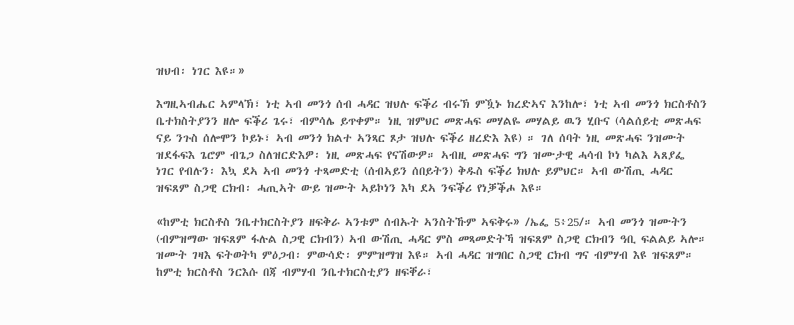ዝህብ፡ ነገር እዩ።»

እግዚኣብሔር ኣምላኽ፣ ነቲ ኣብ መንጎ ሰብ ሓዳር ዝህሉ ፍቕሪ ብሩኽ ምዃኑ ክረድኣና እንከሎ፣ ነቲ ኣብ መንጎ ክርስቶስን ቤተክስትያንን ዘሎ ፍቕሪ ጌሩ፣ ብምሳሌ ይጥቀም። ነዚ ዝምህር መጽሓፍ መሃልዬ መሃልይ ዉን ሂቡና (ሳልሰይቲ መጽሓፍ ናይ ንጉስ ሰሎሞን ኮይኑ፣ ኣብ መንጎ ክልተ ኣንጻር ጾታ ዝህሉ ፍቕሪ ዘረድእ እዩ) ። ገለ ሰባት ነዚ መጽሓፍ ንዝሙት ዝደፋፍእ ጌሮም ብጌጋ ስለዝርድእዎ፡ ነዚ መጽሓፍ የናሽውዎ። ኣብዚ መጽሓፍ ግን ዝሙታዊ ሓሳብ ኮነ ካልእ ኣጸያፌ ነገር የብሉን፡ እኳ ደኣ ኣብ መንጎ ተጻመድቲ (ሰብኣይን ሰበይትን) ቅዱስ ፍቕሪ ክህሉ ይምህር። ኣብ ውሽጢ ሓዳር ዝፍጸም ስጋዊ ርክብ፡ ሓጢኣት ውይ ዝሙት ኣይኮነን እካ ደኣ ንፍቕሪ የነቓቕሖ እዩ።

«ከምቲ ክርስቶስ ንቤተክርስትያን ዘፍቅራ ኣንቱም ሰብኡት ኣንስትኹም ኣፍቅሩ» /ኤፌ 5፥25/። ኣብ መንጎ ዝሙትን (ብምዝማው ዝፍጸም ፋሉል ስጋዊ ርክብን) ኣብ ውሽጢ ሓዳር ምስ መጻመድትኻ ዝፍጸም ስጋዊ ርክብን ዓቢ ፍልልይ ኣሎ። ዝሙት ገዛእ ፍትወትካ ምዕጋብ፡ ምውሳድ፡ ምምዝማዝ እዩ። ኣብ ሓዳር ዝግበር ስጋዊ ርክብ ግና ብምሃብ እዩ ዝፍጸም። ከምቲ ክርስቶስ ንርእሱ በጃ ብምሃብ ንቤተክርስቲያን ዘፍቐራ፣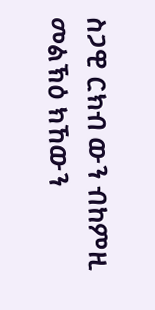ስጋዊ ርክብ ውን ብከምዚ መልኽዕ ክኸውን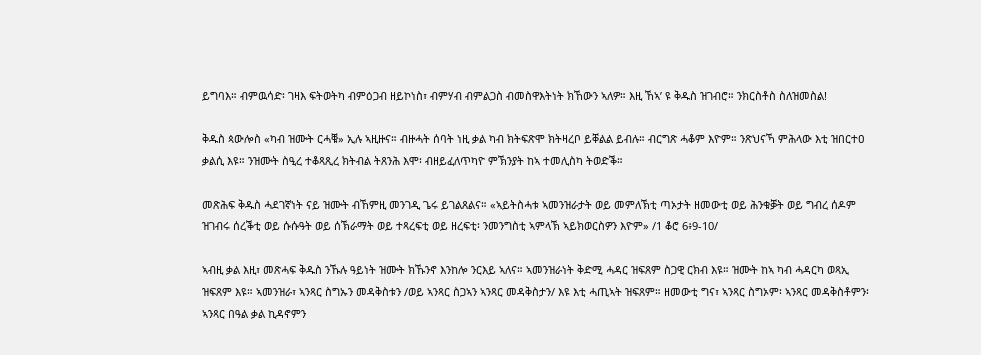ይግባእ። ብምዉሳድ፡ ገዛእ ፍትወትካ ብምዕጋብ ዘይኮነስ፣ ብምሃብ ብምልጋስ ብመስዋእትነት ክኸውን ኣለዎ። እዚ ኸኣ’ ዩ ቅዱስ ዝገብሮ። ንክርስቶስ ስለዝመስል!

ቅዱስ ጳውሎስ «ካብ ዝሙት ርሓቑ» ኢሉ ኣዚዙና። ብዙሓት ሰባት ነዚ ቃል ካብ ክትፍጽሞ ክትዛረቦ ይቐልል ይብሉ። ብርግጽ ሓቆም እዮም። ንጽህናኻ ምሕላው እቲ ዝበርተዐ ቃልሲ እዩ። ንዝሙት ስዒረ ተቆጻጺረ ክትብል ትጸንሕ እሞ፡ ብዘይፈለጥካዮ ምኽንያት ከኣ ተመሊስካ ትወድቕ።

መጽሕፍ ቅዱስ ሓደገኛነት ናይ ዝሙት ብኸምዚ መንገዲ ጌሩ ይገልጸልና። «ኣይትስሓቱ ኣመንዝራታት ወይ መምለኽቲ ጣኦታት ዘመውቲ ወይ ሕንቁቓት ወይ ግብረ ሰዶም ዝገብሩ ሰረቕቲ ወይ ሱሱዓት ወይ ሰኽራማት ወይ ተጻረፍቲ ወይ ዘረፍቲ፡ ንመንግስቲ ኣምላኽ ኣይክወርስዎን እዮም» /1 ቆሮ 6፥9-10/

ኣብዚ ቃል እዚ፣ መጽሓፍ ቅዱስ ንኹሉ ዓይነት ዝሙት ክኹንኖ እንከሎ ንርእይ ኣለና። ኣመንዝራነት ቅድሚ ሓዳር ዝፍጸም ስጋዊ ርክብ እዩ። ዝሙት ከኣ ካብ ሓዳርካ ወጻኢ ዝፍጸም እዩ። ኣመንዝራ፣ ኣንጻር ስግኡን መዳቅስቱን /ወይ ኣንጻር ስጋኣን ኣንጻር መዳቅስታን/ እዩ እቲ ሓጢኣት ዝፍጸም። ዘመውቲ ግና፣ ኣንጻር ስግኦም፡ ኣንጻር መዳቅስቶምን፡ ኣንጻር በዓል ቃል ኪዳኖምን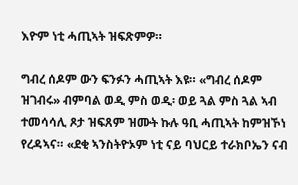እዮም ነቲ ሓጢኣት ዝፍጽምዎ።

ግብረ ሰዶም ውን ፍንፉን ሓጢኣት እዩ። «ግብረ ሰዶም ዝገብሩ» ብምባል ወዲ ምስ ወዲ፡ ወይ ጓል ምስ ጓል ኣብ ተመሳሳሊ ጾታ ዝፍጸም ዝሙት ኩሉ ዓቢ ሓጢኣት ከምዝኾነ የረዳኣና። «ደቂ ኣንስትዮኦም ነቲ ናይ ባህርይ ተራክቦኤን ናብ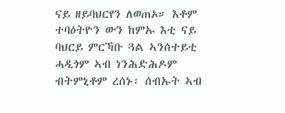ናይ ዘይባህርየን ለወጠኦ። እቶም ተባዕትዮን ውን ከምኡ እቲ ናይ ባህርይ ምርኻቡ ጓል ኣንሰተይቲ ሓዲጎም ኣብ ነንሕድሕዶም ብትምኒቶም ረሰኑ፡ ሰብኡት ኣብ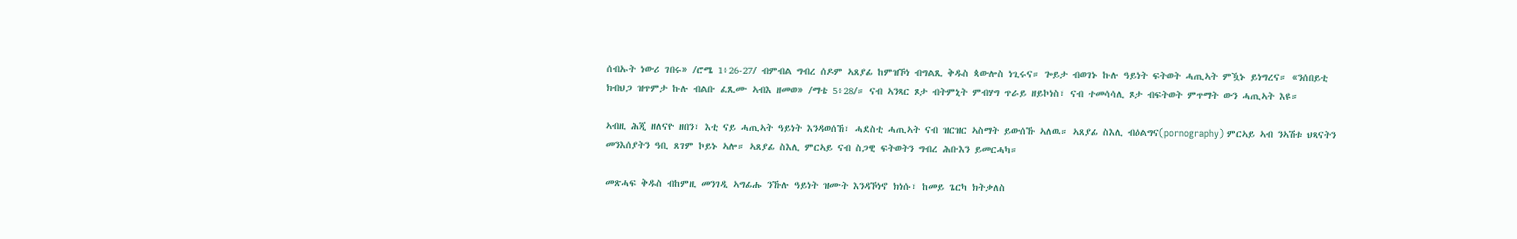ሰብኡት ነውሪ ገበሩ» /ሮሜ 1፥26-27/ ብምብል ግብረ ሰዶም ኣጸያፊ ከምዝኾነ ብግልጺ ቅዱስ ጳውሎስ ነጊሩና። ጐይታ ብወገኑ ኩሉ ዓይነት ፍትወት ሓጢኣት ምዃኑ ይነግረና። «ንሰበይቲ ክብህጋ ዝጥምታ ኩሉ ብልቡ ፈጺሙ ኣብእ ዘመወ» /ማቴ 5፥28/። ናብ ኣንጻር ጾታ ብትምኒት ምብሃግ ጥራይ ዘይኮነስ፣ ናብ ተመሳሳሊ ጾታ ብፍትወት ምጥማት ውን ሓጢኣት እዩ።

ኣብዚ ሕጂ ዘለናዮ ዘበን፣ እቲ ናይ ሓጢኣት ዓይነት እንዳወሰኸ፣ ሓደስቲ ሓጢኣት ናብ ዝርዝር ኣስማት ይውሰኹ ኣለዉ። ኣጸያፊ ስእሊ ብዕልግና(pornography) ምርኣይ ኣብ ንኣሽቱ ህጻናትን መንእሰያትን ዓቢ ጸገም ኮይኑ ኣሎ። ኣጸያፊ ስእሊ ምርኣይ ናብ ስጋዊ ፍትወትን ግብረ ሕቡእን ይመርሓካ።

መጽሓፍ ቅዱስ ብከምዚ መንገዲ ኣግፊሑ ንኹሉ ዓይነት ዝሙት እንዳኾነኖ ክነሱ፣ ከመይ ጌርካ ክትቃለስ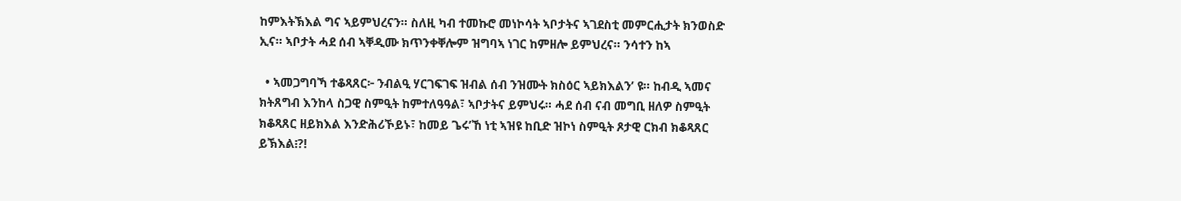ከምእትኽእል ግና ኣይምህረናን። ስለዚ ካብ ተመኩሮ መነኮሳት ኣቦታትና ኣገደስቲ መምርሒታት ክንወስድ ኢና። ኣቦታት ሓደ ሰብ ኣቐዲሙ ክጥንቀቐሎም ዝግባኣ ነገር ከምዘሎ ይምህረና። ንሳተን ከኣ

  • ኣመጋግባኻ ተቆጻጸር፦ ንብልዒ ሃርገፍገፍ ዝብል ሰብ ንዝሙት ክስዕር ኣይክእልን’ ዩ። ከብዲ ኣመና ክትጸግብ እንከላ ስጋዊ ስምዒት ከምተለዓዓል፣ ኣቦታትና ይምህሩ። ሓደ ሰብ ናብ መግቢ ዘለዎ ስምዒት ክቆጻጸር ዘይክእል እንድሕሪኾይኑ፣ ከመይ ጌሩ’ኸ ነቲ ኣዝዩ ከቢድ ዝኮነ ስምዒት ጾታዊ ርክብ ክቆጻጸር ይኽእል፧?!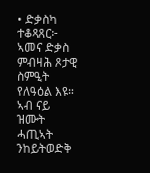• ድቃስካ ተቆጻጸር፦ ኣመና ድቃስ ምብዛሕ ጾታዊ ስምዒት የለዓዕል እዩ። ኣብ ናይ ዝሙት ሓጢኣት ንከይትወድቅ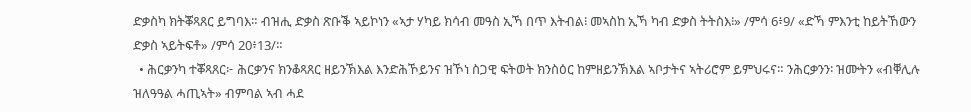ድቃስካ ክትቖጻጸር ይግባእ። ብዝሒ ድቃስ ጽቡቕ ኣይኮነን «ኣታ ሃካይ ክሳብ መዓስ ኢኻ በጥ እትብል፧ መኣስከ ኢኻ ካብ ድቃስ ትትስእ፧» /ምሳ 6፥9/ «ድኻ ምእንቲ ከይትኸውን ድቃስ ኣይትፍቶ» /ምሳ 20፥13/።
  • ሕርቃንካ ተቖጻጸር፦ ሕርቃንና ክንቆጻጸር ዘይንኽእል እንድሕኾይንና ዝኾነ ስጋዊ ፍትወት ክንስዕር ከምዘይንኽእል ኣቦታትና ኣትሪሮም ይምህሩና። ንሕርቃንን፡ ዝሙትን «ብቐሊሉ ዝለዓዓል ሓጢኣት» ብምባል ኣብ ሓደ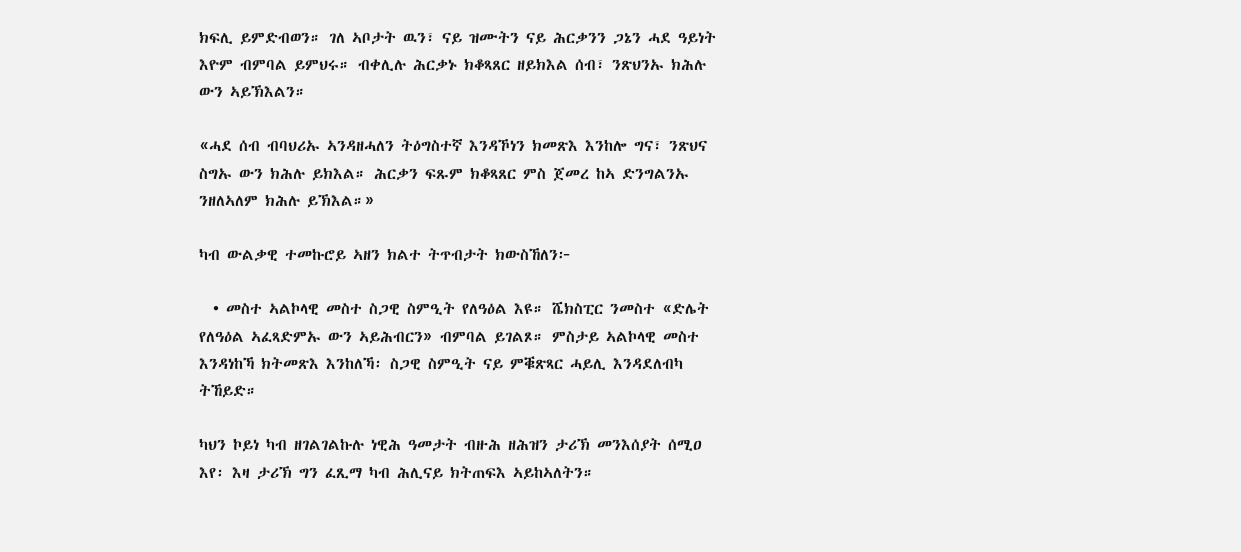ክፍሊ ይምድብወን። ገለ ኣቦታት ዉን፣ ናይ ዝሙትን ናይ ሕርቃንን ጋኔን ሓደ ዓይነት እዮም ብምባል ይምህሩ። ብቀሊሉ ሕርቃኑ ክቆጻጸር ዘይክእል ሰብ፣ ንጽህንኡ ክሕሉ ውን ኣይኽእልን።

«ሓደ ሰብ ብባህሪኡ ኣንዳዘሓለን ትዕግስተኛ እንዳኾነን ክመጽእ እንከሎ ግና፣ ንጽህና ስግኡ ውን ክሕሉ ይክእል። ሕርቃን ፍጹም ክቆጻጸር ምስ ጀመረ ከኣ ድንግልንኡ ንዘለኣለም ክሕሉ ይኽእል።»

ካብ ውልቃዊ ተመኩሮይ ኣዘን ክልተ ትጥብታት ክውስኸለን፦

  • መስተ ኣልኮላዊ መስተ ስጋዊ ስምዒት የለዓዕል እዩ። ሼክስፒር ንመስተ «ድሌት የለዓዕል ኣፈጻድምኡ ውን ኣይሕብርን» ብምባል ይገልጾ። ምስታይ ኣልኮላዊ መስተ እንዳነከኻ ክትመጽእ እንከለኻ፡ ስጋዊ ስምዒት ናይ ምቑጽጻር ሓይሊ እንዳደለብካ ትኸይድ።

ካህን ኮይነ ካብ ዘገልገልኩሉ ነዊሕ ዓመታት ብዙሕ ዘሕዝን ታሪኽ መንእሰያት ሰሚዐ እየ፡ እዛ ታሪኽ ግን ፈጺማ ካብ ሕሊናይ ክትጠፍእ ኣይከኣለትን።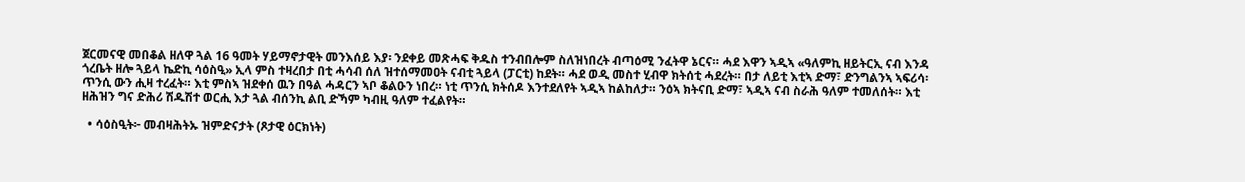ጀርመናዊ መበቆል ዘለዋ ጓል 16 ዓመት ሃይማኖታዊት መንእሰይ እያ፡ ንደቀይ መጽሓፍ ቅዱስ ተንብበሎም ስለዝነበረት ብጣዕሚ ንፈትዋ ኔርና። ሓደ እዋን ኣዲኣ «ዓለምኪ ዘይትርኢ ናብ እንዳ ጎረቤት ዘሎ ጓይላ ኬድኪ ሳዕስዒ» ኢላ ምስ ተዛረበታ በቲ ሓሳብ ሰለ ዝተሰማመዐት ናብቲ ጓይላ (ፓርቲ) ከደት። ሓደ ወዲ መስተ ሂብዋ ክትሰቲ ሓደረት። በታ ለይቲ እቲኣ ድማ፣ ድንግልንኣ ኣፍሪሳ፡ ጥንሲ ውን ሒዛ ተረፈት። እቲ ምስኣ ዝደቀሰ ዉን በዓል ሓዳርን ኣቦ ቆልዑን ነበረ። ነቲ ጥንሲ ክትሰዶ እንተደለየት ኣዲኣ ከልከለታ። ንዕኣ ክትናቢ ድማ፣ ኣዲኣ ናብ ስራሕ ዓለም ተመለሰት። እቲ ዘሕዝን ግና ድሕሪ ሽዱሽተ ወርሒ እታ ጓል ብሰንኪ ልቢ ድኻም ካብዚ ዓለም ተፈልየት።

  • ሳዕስዒት፦ መብዛሕትኡ ዝምድናታት (ጾታዊ ዕርክነት)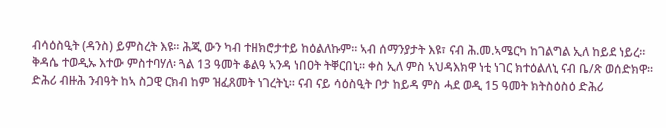ብሳዕስዒት (ዳንስ) ይምስረት እዩ። ሕጂ ውን ካብ ተዘክሮታተይ ከዕልለኩም። ኣብ ሰማንያታት እዩ፣ ናብ ሕ.መ.ኣሜርካ ከገልግል ኢለ ከይደ ነይረ። ቅዳሴ ተወዲኡ እተው ምስተባሃለ፡ ጓል 13 ዓመት ቆልዓ ኣንዳ ነበዐት ትቐርበኒ። ቀስ ኢለ ምስ ኣህዳእክዋ ነቲ ነገር ክተዕልለኒ ናብ ቤ/ጽ ወሰድክዋ። ድሕሪ ብዙሕ ንብዓት ከኣ ስጋዊ ርክብ ከም ዝፈጸመት ነገረትኒ። ናብ ናይ ሳዕስዒት ቦታ ከይዳ ምስ ሓደ ወዲ 15 ዓመት ክትስዕስዕ ድሕሪ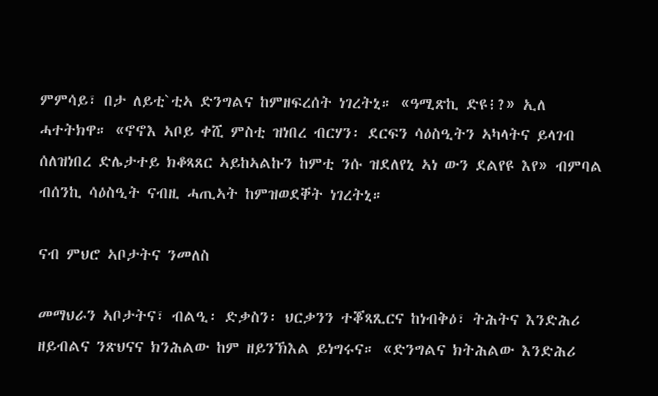ምምሳይ፣ በታ ለይቲ`ቲኣ ድንግልና ከምዘፍረሰት ነገረትኒ። «ዓሚጽኪ ድዩ፧?» ኢለ ሓተትክዋ። «ኖኖእ ኣቦይ ቀሺ ምስቲ ዝነበረ ብርሃን፡ ደርፍን ሳዕስዒትን ኣካላትና ይላገብ ሰለዝነበረ ድሌታተይ ክቆጻጸር ኣይከኣልኩን ከምቲ ንሱ ዝደለየኒ ኣነ ውን ደልየዩ እየ» ብምባል ብሰንኪ ሳዕስዒት ናብዚ ሓጢኣት ከምዝወደቐት ነገረትኒ።

ናብ ምህሮ ኣቦታትና ንመለስ

መማህራን ኣቦታትና፣ ብልዒ፡ ድቃስን፡ ህርቃንን ተቖጻጺርና ከነብቅዕ፣ ትሕትና እንድሕሪ ዘይብልና ንጽህናና ክንሕልው ከም ዘይንኽእል ይነግሩና። «ድንግልና ክትሕልው እንድሕሪ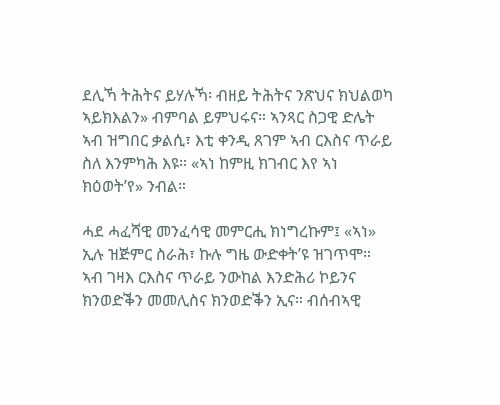ደሊኻ ትሕትና ይሃሉኻ፡ ብዘይ ትሕትና ንጽህና ክህልወካ ኣይክእልን» ብምባል ይምህሩና። ኣንጻር ስጋዊ ድሌት ኣብ ዝግበር ቃልሲ፣ እቲ ቀንዲ ጸገም ኣብ ርእስና ጥራይ ስለ እንምካሕ እዩ። «ኣነ ከምዚ ክገብር እየ ኣነ ክዕወት’የ» ንብል።

ሓደ ሓፈሻዊ መንፈሳዊ መምርሒ ክነግረኩም፤ «ኣነ» ኢሉ ዝጅምር ስራሕ፣ ኩሉ ግዜ ውድቀት’ዩ ዝገጥሞ። ኣብ ገዛእ ርእስና ጥራይ ንውከል እንድሕሪ ኮይንና ክንወድቕን መመሊስና ክንወድቕን ኢና። ብሰብኣዊ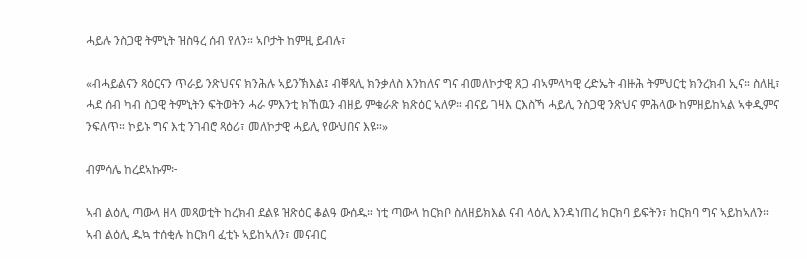ሓይሉ ንስጋዊ ትምኒት ዝስዓረ ሰብ የለን። ኣቦታት ከምዚ ይብሉ፣

«ብሓይልናን ጻዕርናን ጥራይ ንጽህናና ክንሕሉ ኣይንኽእል፤ ብቐጻሊ ክንቃለስ እንከለና ግና ብመለኮታዊ ጸጋ ብኣምላካዊ ረድኤት ብዙሕ ትምህርቲ ክንረክብ ኢና። ስለዚ፣ ሓደ ሰብ ካብ ስጋዊ ትምኒትን ፍትወትን ሓራ ምእንቲ ክኸዉን ብዘይ ምቁራጽ ክጽዕር ኣለዎ። ብናይ ገዛእ ርእስኻ ሓይሊ ንስጋዊ ንጽህና ምሕላው ከምዘይከኣል ኣቀዲምና ንፍለጥ። ኮይኑ ግና እቲ ንገብሮ ጻዕሪ፣ መለኮታዊ ሓይሊ የውህበና እዩ።»

ብምሳሌ ከረደኣኩም፦

ኣብ ልዕሊ ጣውላ ዘላ መጻወቲት ከረክብ ደልዩ ዝጽዕር ቆልዓ ውሰዱ። ነቲ ጣውላ ከርክቦ ስለዘይክእል ናብ ላዕሊ እንዳነጠረ ክርክባ ይፍትን፣ ከርክባ ግና ኣይከኣለን። ኣብ ልዕሊ ዱኳ ተሰቂሉ ከርክባ ፈቲኑ ኣይከኣለን፣ መናብር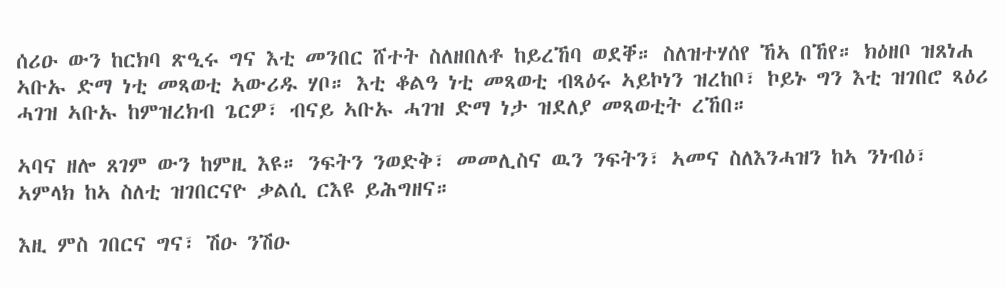ሰሪዑ ውን ከርክባ ጽዒሩ ግና እቲ መንበር ሸተት ስለዘበለቶ ከይረኸባ ወደቐ። ስለዝተሃሰየ ኸኣ በኸየ። ክዕዘቦ ዝጸነሐ ኣቡኡ ድማ ነቲ መጻወቲ ኣውሪዱ ሃቦ። እቲ ቆልዓ ነቲ መጻወቲ ብጻዕሩ ኣይኮነን ዝረከቦ፣ ኮይኑ ግን እቲ ዝገበሮ ጻዕሪ ሓገዝ ኣቡኡ ከምዝረክብ ጌርዎ፣ ብናይ ኣቡኡ ሓገዝ ድማ ነታ ዝደለያ መጻወቲት ረኸበ።

ኣባና ዘሎ ጸገም ውን ከምዚ እዩ። ንፍትን ንወድቅ፣ መመሊስና ዉን ንፍትን፣ ኣመና ስለእንሓዝን ከኣ ንነብዕ፣ ኣምላክ ከኣ ስለቲ ዝገበርናዮ ቃልሲ ርእዩ ይሕግዘና።

እዚ ምስ ገበርና ግና፣ ሽዑ ንሽዑ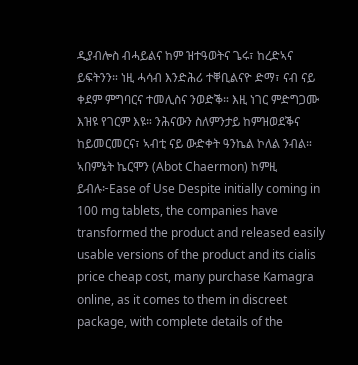ዲያብሎስ ብሓይልና ከም ዝተዓወትና ጌሩ፣ ከረድኣና ይፍትንን። ነዚ ሓሳብ እንድሕሪ ተቐቢልናዮ ድማ፣ ናብ ናይ ቀደም ምግባርና ተመሊስና ንወድቕ። እዚ ነገር ምድግጋሙ እዝዩ የገርም እዩ። ንሕናውን ስለምንታይ ከምዝወደቕና ከይመርመርና፣ ኣብቲ ናይ ውድቀት ዓንኬል ኮለል ንብል። ኣበምኔት ኬርሞን (Abot Chaermon) ከምዚ ይብሉ፦Ease of Use Despite initially coming in 100 mg tablets, the companies have transformed the product and released easily usable versions of the product and its cialis price cheap cost, many purchase Kamagra online, as it comes to them in discreet package, with complete details of the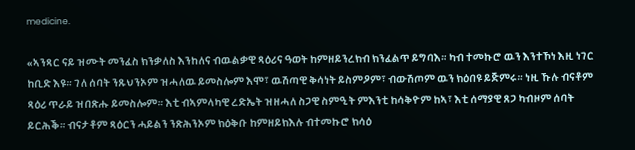medicine.

«ኣንጻር ናይ ዝሙት መንፈስ ክንቃለስ እንከለና ብዉልቃዊ ጻዕሪና ዓወት ከምዘይንረክብ ክንፈልጥ ይግባእ። ካብ ተመኩሮ ዉን እንተኾነ እዚ ነገር ከቢድ እዩ። ገለ ሰባት ንጹህንኦም ዝሓለዉ ይመስሎም እሞ፣ ዉሽጣዊ ቅሳነት ይስምዖም፣ ብውሽጦም ዉን ክዕበዩ ይጅምሩ። ነዚ ኹሉ ብናቶም ጻዕሪ ጥራይ ዝበጽሑ ይመስሎም። እቲ ብኣምላካዊ ረድኤት ዝዘሓለ ስጋዊ ስምዒት ምእንቲ ከሳቅዮም ከኣ፣ እቲ ሰማያዊ ጸጋ ካብዞም ሰባት ይርሕቕ። ብናታቶም ጻዕርን ሓይልን ንጽሕንኦም ክዕቅቡ ከምዘይክእሉ ብተመኩሮ ክሳዕ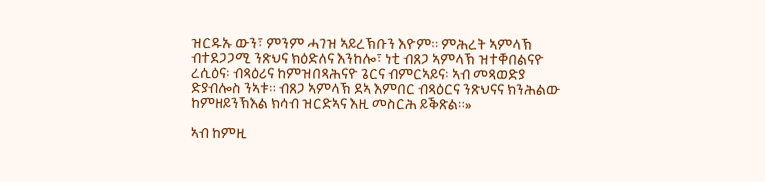ዝርዱኡ ውን፣ ምንም ሓገዝ ኣይረኽቡን እዮም። ምሕረት ኣምላኽ ብተደጋጋሚ ንጽህና ክዕድለና እንከሎ፣ ነቲ ብጸጋ ኣምላኽ ዝተቐበልናዮ ረሲዕና፡ ብጻዕሪና ከምዝበጻሕናዮ ጌርና ብምርኣይና፡ ኣብ መጻወድያ ድያብሎስ ንኣቱ። ብጸጋ ኣምላኽ ደኣ እምበር ብጻዕርና ንጽህናና ክንሕልው ከምዘይንኽእል ክሳብ ዝርድኣና እዚ መስርሕ ይቕጽል።»

ኣብ ከምዚ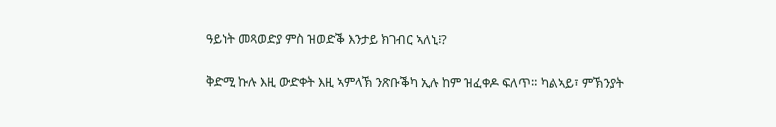ዓይነት መጻወድያ ምስ ዝወድቕ እንታይ ክገብር ኣለኒ፧?

ቅድሚ ኩሉ እዚ ውድቀት እዚ ኣምላኽ ንጽቡቕካ ኢሉ ከም ዝፈቀዶ ፍለጥ። ካልኣይ፣ ምኽንያት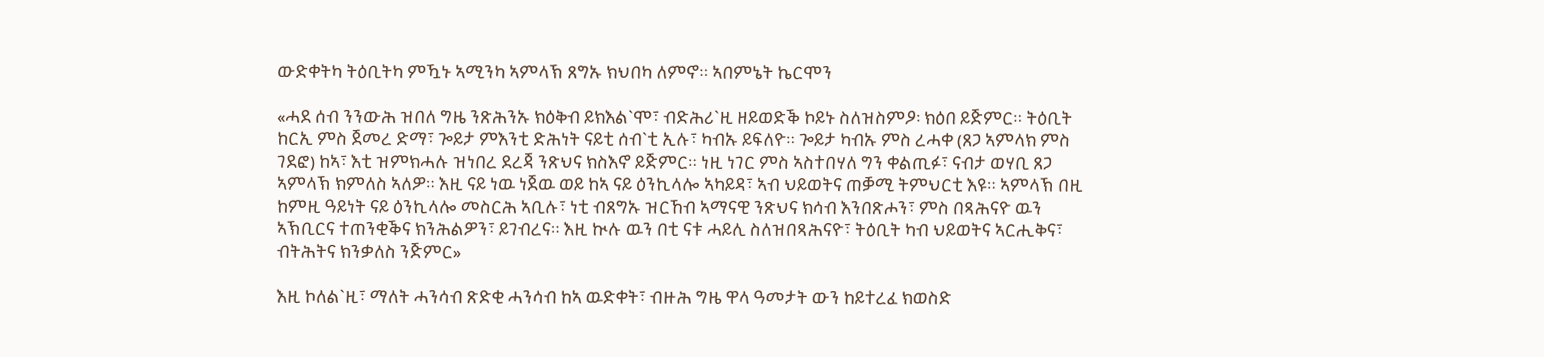ውድቀትካ ትዕቢትካ ምዃኑ ኣሚንካ ኣምላኽ ጸግኡ ክህበካ ለምኖ። ኣበምኔት ኬርሞን

«ሓደ ሰብ ንንውሕ ዝበለ ግዜ ንጽሕንኡ ክዕቅብ ይክእል`ሞ፣ ብድሕሪ`ዚ ዘይወድቕ ኮይኑ ስለዝስምዖ፡ ክዕበ ይጅምር። ትዕቢት ከርኢ ምስ ጀመረ ድማ፣ ጐይታ ምእንቲ ድሕነት ናይቲ ሰብ`ቲ ኢሉ፣ ካብኡ ይፍለዮ። ጐይታ ካብኡ ምስ ረሓቀ (ጸጋ ኣምላክ ምስ ገደፎ) ከኣ፣ እቲ ዝምክሓሉ ዝነበረ ደረጃ ንጽህና ክስእኖ ይጅምር። ነዚ ነገር ምስ ኣስተበሃለ ግን ቀልጢፉ፣ ናብታ ወሃቢ ጸጋ ኣምላኽ ክምለስ ኣለዎ። እዚ ናይ ነዉ ነጀዉ ወይ ከኣ ናይ ዕንኪላሎ ኣካይዳ፣ ኣብ ህይወትና ጠቓሚ ትምህርቲ እዩ። ኣምላኽ በዚ ከምዚ ዓይነት ናይ ዕንኪላሎ መስርሕ ኣቢሉ፣ ነቲ ብጸግኡ ዝርኸብ ኣማናዊ ንጽህና ክሳብ እንበጽሖን፣ ምስ በጻሕናዮ ዉን ኣኽቢርና ተጠንቂቕና ክንሕልዎን፣ ይገብረና። እዚ ኲሉ ዉን በቲ ናቱ ሓይሊ ስለዝበጻሕናዮ፣ ትዕቢት ካብ ህይወትና ኣርሒቅና፣ ብትሕትና ክንቃለስ ንጅምር»

እዚ ኮለል`ዚ፣ ማለት ሓንሳብ ጽድቂ ሓንሳብ ከኣ ዉድቀት፣ ብዙሕ ግዜ ዋላ ዓመታት ውን ከይተረፈ ክወስድ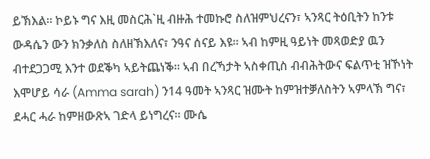ይኽእል። ኮይኑ ግና እዚ መስርሕ`ዚ ብዙሕ ተመኩሮ ስለዝምህረናን፣ ኣንጻር ትዕቢትን ከንቱ ውዳሴን ውን ክንቃለስ ስለዘኽእለና፣ ንዓና ሰናይ እዩ። ኣብ ከምዚ ዓይነት መጻወድያ ዉን ብተደጋጋሚ እንተ ወደቕካ ኣይትጨነቕ። ኣብ በረኻታት ኣስቀጢስ ብብሕትውና ፍልጥቲ ዝኾነት እሞሆይ ሳራ (Amma sarah) ን14 ዓመት ኣንጻር ዝሙት ከምዝተቓለስትን ኣምላኽ ግና፣ ደሓር ሓራ ከምዘውጽኣ ገድላ ይነግረና። ሙሴ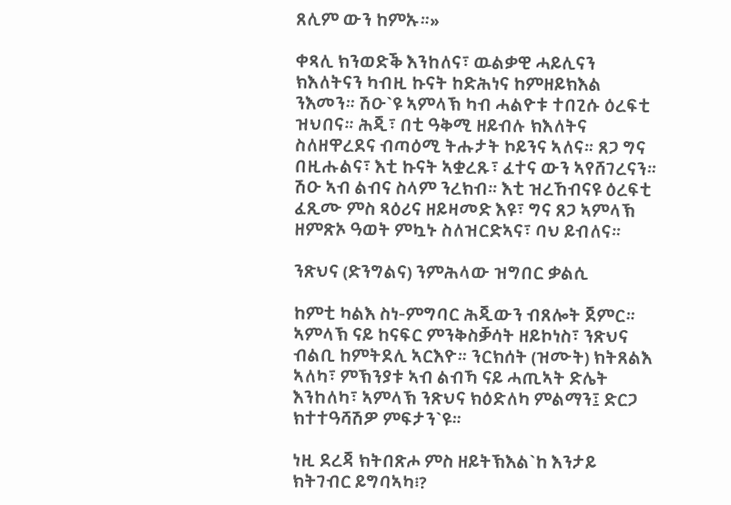ጸሊም ውን ከምኡ።»

ቀጻሊ ክንወድቕ እንከለና፣ ዉልቃዊ ሓይሊናን ክእለትናን ካብዚ ኩናት ከድሕነና ከምዘይክእል ንእመን። ሽዑ`ዩ ኣምላኽ ካብ ሓልዮቱ ተበጊሱ ዕረፍቲ ዝህበና። ሕጂ፣ በቲ ዓቅሚ ዘይብሉ ክእለትና ስለዘዋረደና ብጣዕሚ ትሑታት ኮይንና ኣለና። ጸጋ ግና በዚሑልና፣ እቲ ኩናት ኣቋረጹ፣ ፈተና ውን ኣየሸገረናን። ሽዑ ኣብ ልብና ስላም ንረክብ። እቲ ዝረኸብናዩ ዕረፍቲ ፈጺሙ ምስ ጻዕሪና ዘይዛመድ እዩ፣ ግና ጸጋ ኣምላኽ ዘምጽኦ ዓወት ምኳኑ ስለዝርድኣና፣ ባህ ይብለና።

ንጽህና (ድንግልና) ንምሕላው ዝግበር ቃልሲ

ከምቲ ካልእ ስነ-ምግባር ሕጂውን ብጸሎት ጀምር። ኣምላኽ ናይ ከናፍር ምንቅስቓሳት ዘይኮነስ፣ ንጽህና ብልቢ ከምትደሊ ኣርእዮ። ንርክሰት (ዝሙት) ክትጸልእ ኣለካ፣ ምኽንያቱ ኣብ ልብኻ ናይ ሓጢኣት ድሌት እንከለካ፣ ኣምላኽ ንጽህና ክዕድለካ ምልማን፤ ድርጋ ክተተዓሻሽዎ ምፍታን`ዩ።

ነዚ ደረጃ ክትበጽሖ ምስ ዘይትኽእል`ከ እንታይ ክትገብር ይግባኣካ፧?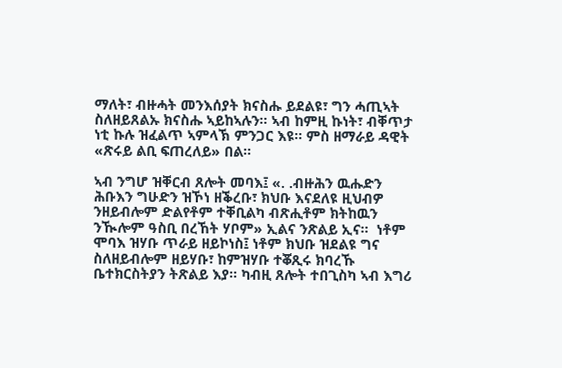ማለት፣ ብዙሓት መንእሰያት ክናስሑ ይደልዩ፣ ግን ሓጢኣት ስለዘይጸልኡ ክናስሑ ኣይከኣሉን። ኣብ ከምዚ ኩነት፣ ብቐጥታ ነቲ ኩሉ ዝፈልጥ ኣምላኽ ምንጋር እዩ። ምስ ዘማራይ ዳዊት «ጽሩይ ልቢ ፍጠረለይ» በል።

ኣብ ንግሆ ዝቐርብ ጸሎት መባእ፤ «. .ብዙሕን ዉሑድን ሕቡእን ግሁድን ዝኾነ ዘቕረቡ፣ ክህቡ እናደለዩ ዚህብዎ ንዘይብሎም ድልየቶም ተቐቢልካ ብጽሒቶም ክትከዉን ንዂሎም ዓስቢ በረኸት ሃቦም» ኢልና ንጽልይ ኢና።  ነቶም ሞባእ ዝሃቡ ጥራይ ዘይኮነስ፤ ነቶም ክህቡ ዝደልዩ ግና ስለዘይብሎም ዘይሃቡ፣ ከምዝሃቡ ተቖጺሩ ክባረኹ ቤተክርስትያን ትጽልይ እያ። ካብዚ ጸሎት ተበጊስካ ኣብ እግሪ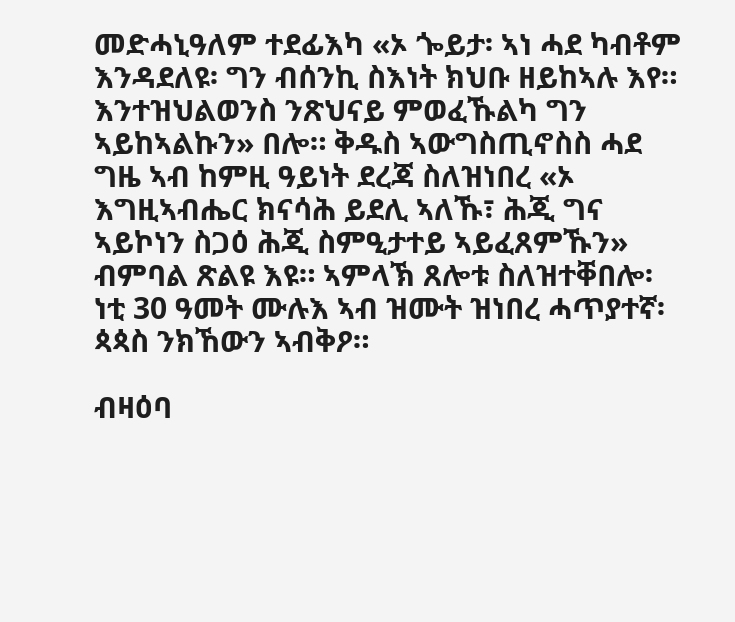መድሓኒዓለም ተደፊእካ «ኦ ጐይታ፡ ኣነ ሓደ ካብቶም እንዳደለዩ፡ ግን ብሰንኪ ስእነት ክህቡ ዘይከኣሉ እየ። እንተዝህልወንስ ንጽህናይ ምወፈኹልካ ግን ኣይከኣልኩን» በሎ። ቅዱስ ኣውግስጢኖስስ ሓደ ግዜ ኣብ ከምዚ ዓይነት ደረጃ ስለዝነበረ «ኦ እግዚኣብሔር ክናሳሕ ይደሊ ኣለኹ፣ ሕጂ ግና ኣይኮነን ስጋዕ ሕጂ ስምዒታተይ ኣይፈጸምኹን» ብምባል ጽልዩ እዩ። ኣምላኽ ጸሎቱ ስለዝተቐበሎ፡ ነቲ 30 ዓመት ሙሉእ ኣብ ዝሙት ዝነበረ ሓጥያተኛ፡ ጳጳስ ንክኸውን ኣብቅዖ።

ብዛዕባ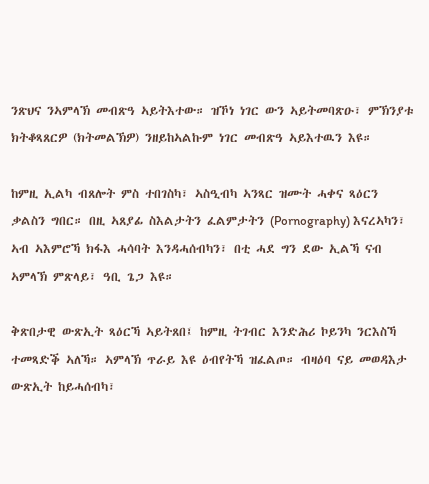ንጽህና ንኣምላኽ መብጽዓ ኣይትእተው። ዝኾነ ነገር ውን ኣይትመባጽዑ፣ ምኽንያቱ ክትቆጻጸርዎ (ክትመልኽዎ) ንዘይከኣልኩም ነገር መብጽዓ ኣይእተዉን እዩ።

ከምዚ ኢልካ ብጸሎት ምስ ተበገስካ፣ ኣስዒብካ ኣንጻር ዝሙት ሓቀና ጻዕርን ቃልስን ግበር። በዚ ኣጸያፊ ስእልታትን ፈልምታትን (Pornography) እናረኣካን፣ ኣብ ኣእምሮኻ ክፋእ ሓሳባት እንዳሓሰብካን፣ በቲ ሓደ ግን ደው ኢልኻ ናብ ኣምላኽ ምጽላይ፣ ዓቢ ጌጋ እዩ።

ቅጽበታዊ ውጽኢት ጻዕርኻ ኣይትጸበ፤ ከምዚ ትገብር እንድሕሪ ኮይንካ ንርእስኻ ተመጻድቕ ኣለኻ። ኣምላኽ ጥራይ እዩ ዕብየትኻ ዝፈልጦ። ብዛዕባ ናይ መወዳእታ ውጽኢት ከይሓሰብካ፣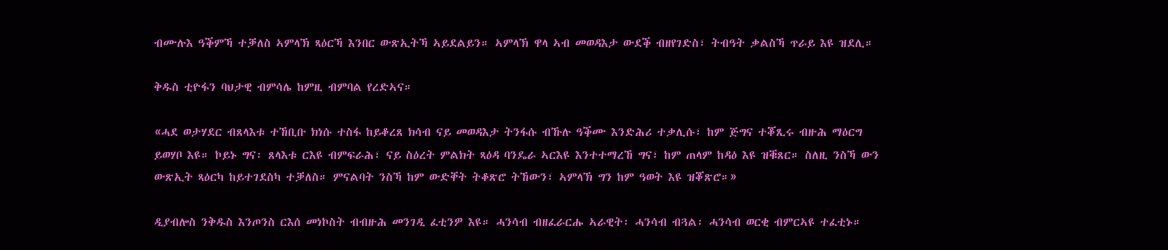ብሙሉእ ዓቕምኻ ተቓለስ ኣምላኽ ጻዕርኻ እንበር ውጽኢትኻ ኣይደልይን። ኣምላኽ ዋላ ኣብ መወዳእታ ውደቕ ብዘየገድስ፣ ትብዓት ቃልስኻ ጥራይ እዩ ዝደሊ።

ቅዱስ ቲዮፋን ባህታዊ ብምሳሌ ከምዚ ብምባል የረድኣና።

«ሓደ ወታሃደር ብጸላእቱ ተኸቢቡ ክነሱ ተስፋ ከይቆረጸ ክሳብ ናይ መወዳእታ ትንፋሱ ብኹሉ ዓቕሙ እንድሕሪ ተቃሊሱ፣ ከም ጅግና ተቖጺሩ ብዙሕ ማዕርግ ይወሃቦ እዩ። ኮይኑ ግና፡ ጸላእቱ ርእዩ ብምፍራሕ፣ ናይ ስዕረት ምልክት ጻዕዳ ባንዴራ ኣርእዩ እንተተማረኸ ግና፣ ከም ጠላም ከዳዕ እዩ ዝቑጸር። ስለዚ ንስኻ ውን ውጽኢት ጻዕርካ ከይተገደስካ ተቓለስ። ምናልባት ንስኻ ከም ውድቐት ትቆጽሮ ትኸውን፣ ኣምላኽ ግን ከም ዓወት እዩ ዝቖጽሮ።»

ዲያብሎስ ንቅዱስ እንጦንስ ርእሰ መነኮስት ብብዙሕ መንገዲ ፈቲንዎ እዩ። ሓንሳብ ብዘፈራርሑ ኣራዊት፡ ሓንሳብ ብጓል፡ ሓንሳብ ወርቂ ብምርኣዩ ተፈቲኑ።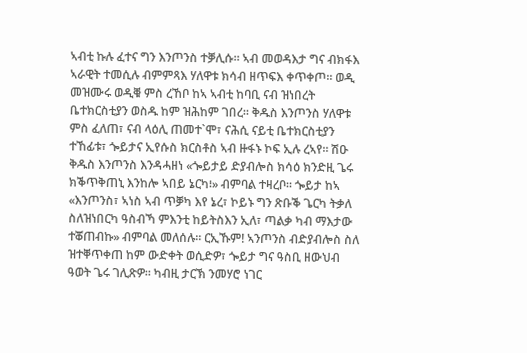ኣብቲ ኩሉ ፈተና ግን እንጦንስ ተቓሊሱ። ኣብ መወዳእታ ግና ብክፋእ ኣራዊት ተመሲሉ ብምምጻእ ሃለዋቱ ክሳብ ዘጥፍእ ቀጥቀጦ። ወዲ መዝሙሩ ወዲቑ ምስ ረኸቦ ከኣ ኣብቲ ከባቢ ናብ ዝነበረት ቤተክርስቲያን ወስዱ ከም ዝሕከም ገበረ። ቅዱስ እንጦንስ ሃለዋቱ ምስ ፈለጠ፣ ናብ ላዕሊ ጠመተ`ሞ፣ ናሕሲ ናይቲ ቤተክርስቲያን ተኸፊቱ፣ ጐይታና ኢየሱስ ክርስቶስ ኣብ ዙፋኑ ኮፍ ኢሉ ረኣየ። ሽዑ ቅዱስ እንጦንስ እንዳሓዘነ «ጐይታይ ድያብሎስ ክሳዕ ክንድዚ ጌሩ ክቕጥቅጠኒ እንከሎ ኣበይ ኔርካ፧» ብምባል ተዛረቦ። ጐይታ ከኣ «እንጦንስ፣ ኣነስ ኣብ ጥቓካ እየ ኔረ፣ ኮይኑ ግን ጽቡቕ ጌርካ ትቃለ ስለዝነበርካ ዓስብኻ ምእንቲ ከይትስእን ኢለ፣ ጣልቃ ካብ ማእታው ተቖጠብኩ» ብምባል መለሰሉ። ርኢኹም! ኣንጦንስ ብድያብሎስ ስለ ዝተቐጥቀጠ ከም ውድቀት ወሲድዎ፣ ጐይታ ግና ዓስቢ ዘውህብ ዓወት ጌሩ ገሊጽዎ። ካብዚ ታርኽ ንመሃሮ ነገር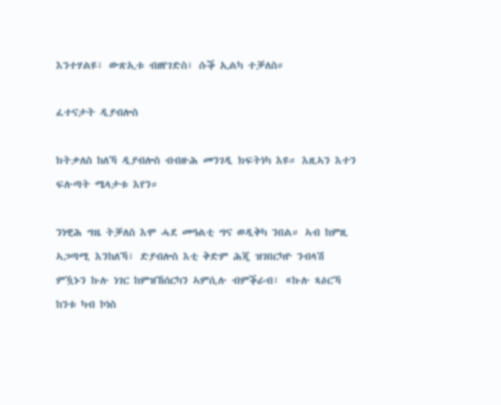እንተሃልዩ፣ ውጽኢቱ ብዘየገድስ፣ ሱቕ ኢልካ ተቓለስ።

ፈተናታት ዲያብሎስ

ክትቃለስ ከለኻ ዲያብሎስ ብብዙሕ መንገዲ ክፍትነካ እዩ። እዚኣን እተን ፍሉጣት ሜላታቱ እየን።

ንነዊሕ ግዜ ትቓለስ እሞ ሓደ መዓልቲ ግና ወዲቅካ ንበል። ኣብ ከምዚ ኣጋጣሚ እንከለኻ፣ ድያብሎስ እቲ ቅድም ሕጂ ዝገበርካዮ ንብላሽ ምዃኑን ኩሉ ነገር ከምዝኸሰርካን ኣምሲሉ ብምቕራብ፣ «ኩሉ ጻዕርኻ ከንቱ ካብ ኮነስ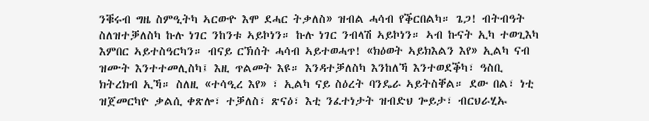ንቑሩብ ግዜ ስምዒትካ ኣርውዮ እሞ ደሓር ትቃለስ» ዝብል ሓሳብ የቕርበልካ። ጌጋ! ብትብዓት ስለዝተቓለስካ ኩሉ ነገር ንከንቱ ኣይኮነን። ኩሉ ነገር ንብላሽ ኣይኮነን። ኣብ ኩናት ኢካ ተወጊእካ እምበር ኣይተስዓርካን። ብናይ ርኽሰት ሓሳብ ኣይተወሓጥ! «ክዕወት ኣይክእልን እየ» ኢልካ ናብ ዝሙት እንተተመሊስካ፤ እዚ ጥልመት እዩ። እንዳተቓለስካ እንከለኻ እንተወደቕካ፣ ዓስቢ ክትረክብ ኢኻ። ስለዚ «ተሳዒረ እየ» ፣ ኢልካ ናይ ስዕረት ባንዴራ ኣይትስቐል። ደው በል፣ ነቲ ዝጀመርካዮ ቃልሲ ቀጽሎ፣ ተቓለስ፣ ጽናዕ፣ እቲ ንፈተነታት ዝብድህ ጐይታ፣ ብርህራሂኡ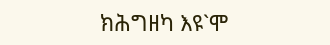ክሕግዘካ እዩ`ሞ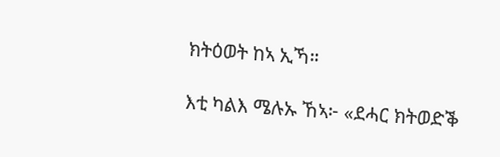ክትዕወት ከኣ ኢኻ።

እቲ ካልእ ሜሉኡ ኸኣ፦ «ደሓር ክትወድቕ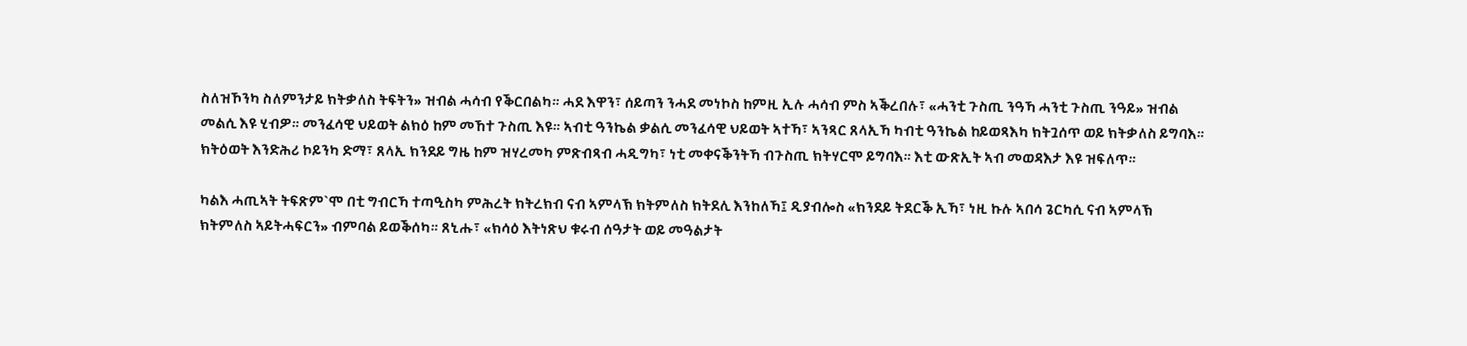ስለዝኾንካ ስለምንታይ ክትቃለስ ትፍትን» ዝብል ሓሳብ የቕርበልካ። ሓደ እዋን፣ ሰይጣን ንሓደ መነኮስ ከምዚ ኢሉ ሓሳብ ምስ ኣቕረበሉ፣ «ሓንቲ ጉስጢ ንዓኻ ሓንቲ ጉስጢ ንዓይ» ዝብል መልሲ እዩ ሂብዎ። መንፈሳዊ ህይወት ልክዕ ከም መኸተ ጉስጢ እዩ። ኣብቲ ዓንኬል ቃልሲ መንፈሳዊ ህይወት ኣተኻ፣ ኣንጻር ጸላኢኻ ካብቲ ዓንኬል ከይወጻእካ ክትጓሰጥ ወይ ክትቃለስ ይግባእ። ክትዕወት እንድሕሪ ኮይንካ ድማ፣ ጸላኢ ክንደይ ግዜ ከም ዝሃረመካ ምጽብጻብ ሓዲግካ፣ ነቲ መቀናቕንትኻ ብጉስጢ ክትሃርሞ ይግባእ። እቲ ውጽኢት ኣብ መወዳእታ እዩ ዝፍለጥ።

ካልእ ሓጢኣት ትፍጽም`ሞ በቲ ግብርኻ ተጣዒስካ ምሕረት ክትረክብ ናብ ኣምላኽ ክትምለስ ክትደሊ እንከለኻ፤ ዲያብሎስ «ክንደይ ትደርቕ ኢኻ፣ ነዚ ኩሉ ኣበሳ ጌርካሲ ናብ ኣምላኽ ክትምለስ ኣይትሓፍርን» ብምባል ይወቕሰካ። ጸኒሑ፣ «ክሳዕ እትነጽህ ቁሩብ ሰዓታት ወይ መዓልታት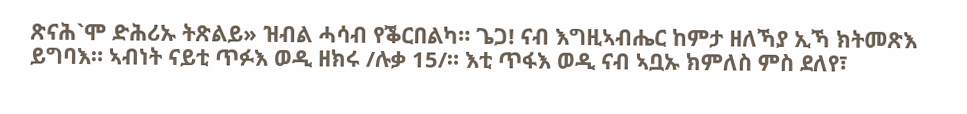ጽናሕ`ሞ ድሕሪኡ ትጽልይ» ዝብል ሓሳብ የቕርበልካ። ጌጋ! ናብ እግዚኣብሔር ከምታ ዘለኻያ ኢኻ ክትመጽእ ይግባእ። ኣብነት ናይቲ ጥፉእ ወዲ ዘክሩ /ሉቃ 15/። እቲ ጥፋእ ወዲ ናብ ኣቧኡ ክምለስ ምስ ደለየ፣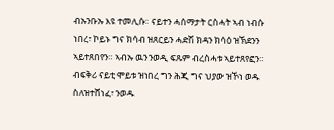ብኡንቡኡ እዩ ተመሊሱ። ናይተን ሓሰማታት ርስሓት ኣብ ነብሱ ነበረ፣ ኮይኑ ግና ክሳብ ዝጸርይን ሓድሽ ክዳን ክሳዕ ዝኽደንን ኣይተጸበየን። ኣብኡ ዉን ንወዲ ፍጹም ብረስሓቱ ኣይተጸየፎን። ብፍቅሪ ናይቲ ሞይቱ ዝነበረ ግን ሕጂ ግና ህያው ዝኾነ ወዱ ስለዝተሸነፈ፣ ንወዱ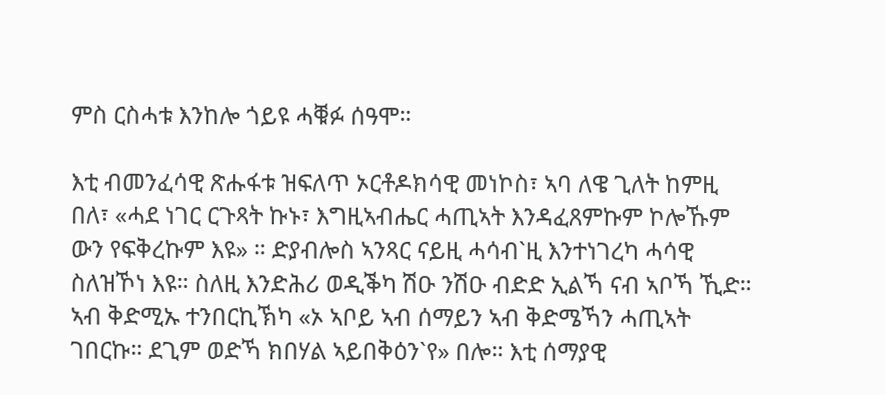ምስ ርስሓቱ እንከሎ ጎይዩ ሓቑፉ ሰዓሞ።

እቲ ብመንፈሳዊ ጽሑፋቱ ዝፍለጥ ኦርቶዶክሳዊ መነኮስ፣ ኣባ ለዌ ጊለት ከምዚ በለ፣ «ሓደ ነገር ርጉጻት ኩኑ፣ እግዚኣብሔር ሓጢኣት እንዳፈጸምኩም ኮሎኹም ውን የፍቅረኩም እዩ» ። ድያብሎስ ኣንጻር ናይዚ ሓሳብ`ዚ እንተነገረካ ሓሳዊ ስለዝኾነ እዩ። ስለዚ እንድሕሪ ወዲቕካ ሽዑ ንሽዑ ብድድ ኢልኻ ናብ ኣቦኻ ኺድ። ኣብ ቅድሚኡ ተንበርኪኽካ «ኦ ኣቦይ ኣብ ሰማይን ኣብ ቅድሜኻን ሓጢኣት ገበርኩ። ደጊም ወድኻ ክበሃል ኣይበቅዕን`የ» በሎ። እቲ ሰማያዊ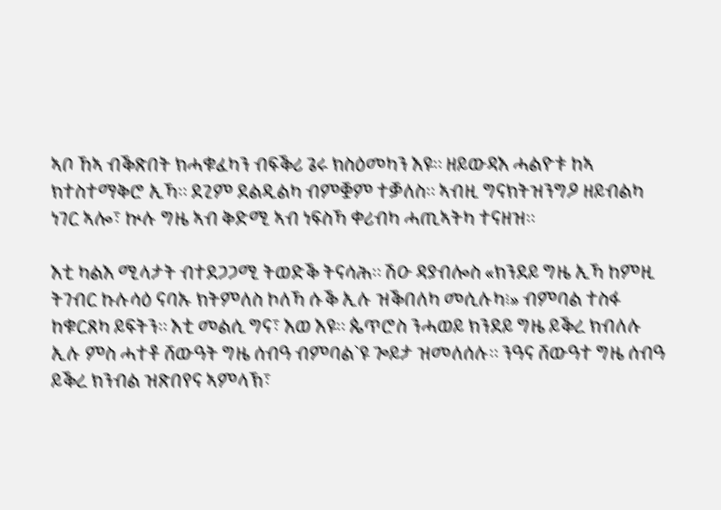ኣቦ ኸኣ ብቕጽበት ክሓቁፈካን ብፍቕሪ ጌሩ ክስዕመካን እዩ። ዘይውዳእ ሓልዮቱ ከኣ ክተስተማቅሮ ኢኻ። ደጊም ደልዲልካ ብምቛም ተቓለስ። ኣብዚ ግናክትዝንግዖ ዘይብልካ ነገር ኣሎ፣ ኲሉ ግዜ ኣብ ቅድሚ ኣብ ነፍስኻ ቀሪብካ ሓጢኣትካ ተናዘዝ።

እቲ ካልእ ሚላታት ብተደጋጋሚ ትወድቕ ትናሳሕ። ሽዑ ዳያብሎስ «ክንደይ ግዜ ኢኻ ከምዚ ትገብር ኩሉሳዕ ናባኡ ክትምለስ ኮለኻ ሱቕ ኢሉ ዝቕበለካ መሲሉካ፧» ብምባል ተስፋ ከቁርጸካ ይፍትን። እቲ መልሲ ግና፣ እወ እዩ። ጴጥሮስ ንሓወይ ክንደይ ግዜ ይቕረ ክብለሉ ኢሉ ምስ ሓተቶ ሸውዓት ግዜ ሰብዓ ብምባል`ዩ ጐይታ ዝመለሰሉ። ንዓና ሸውዓተ ግዜ ሰብዓ ይቕረ ክንብል ዝጽበየና ኣምላኽ፣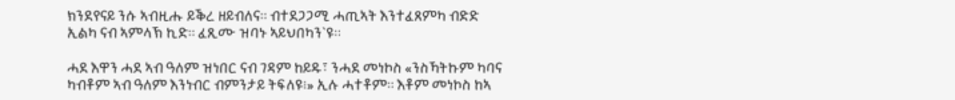ክንደየናይ ንሱ ኣብዚሑ ይቕረ ዘይብለና። ብተደጋጋሚ ሓጢኣት እንተፈጸምካ ብድድ ኢልካ ናብ ኣምላኽ ኪድ። ፈጺሙ ዝባኑ ኣይህበካን`ዩ።

ሓደ እዋን ሓደ ኣብ ዓለም ዝነበር ናብ ገዳም ከይዱ፣ ንሓደ መነኮስ «ንስኻትኩም ካባና ካብቶም ኣብ ዓለም እንነብር ብምንታይ ትፍለዩ፧» ኢሉ ሓተቶም። እቶም መነኮስ ከኣ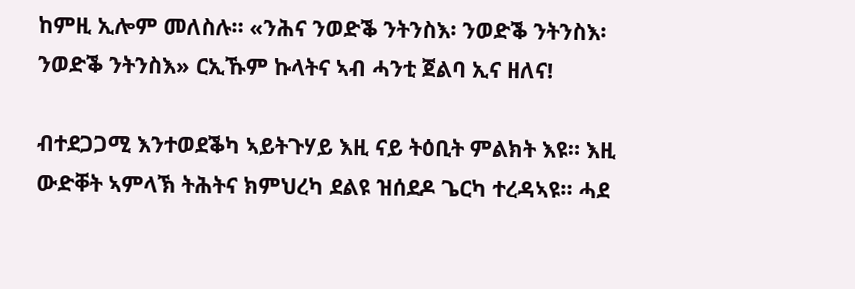ከምዚ ኢሎም መለስሉ። «ንሕና ንወድቕ ንትንስእ፡ ንወድቕ ንትንስእ፡ ንወድቕ ንትንስእ» ርኢኹም ኩላትና ኣብ ሓንቲ ጀልባ ኢና ዘለና!

ብተደጋጋሚ እንተወደቕካ ኣይትጉሃይ እዚ ናይ ትዕቢት ምልክት እዩ። እዚ ውድቐት ኣምላኽ ትሕትና ክምህረካ ደልዩ ዝሰደዶ ጌርካ ተረዳኣዩ። ሓደ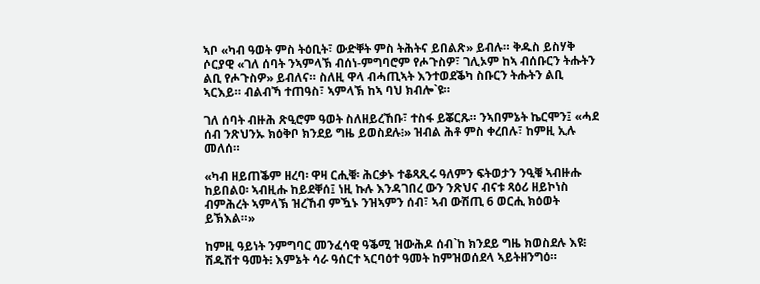ኣቦ «ካብ ዓወት ምስ ትዕቢት፣ ውድቐት ምስ ትሕትና ይበልጽ» ይብሉ። ቅዱስ ይስሃቅ ሶርያዊ «ገለ ሰባት ንኣምላኽ ብሰነ-ምግባሮም የሖጉስዎ፣ ገሊኦም ከኣ ብሰቡርን ትሑትን ልቢ የሖጉስዎ» ይብለና። ስለዚ ዋላ ብሓጢኣት እንተወደቕካ ስቡርን ትሑትን ልቢ ኣርእይ። ብልብኻ ተጠዓስ፣ ኣምላኽ ከኣ ባህ ክብሎ`ዩ።

ገለ ሰባት ብዙሕ ጽዒሮም ዓወት ስለዘይረኸቡ፣ ተስፋ ይቖርጹ። ንኣበምኔት ኬርሞን፤ «ሓደ ሰብ ንጽህንኡ ክዕቅቦ ክንደይ ግዜ ይወስደሉ፧» ዝብል ሕቶ ምስ ቀረበሉ፣ ከምዚ ኢሉ መለሰ።

«ካብ ዘይጠቕም ዘረባ፡ ዋዛ ርሒቑ፡ ሕርቃኑ ተቆጻጺሩ ዓለምን ፍትወታን ንዒቑ ኣብዙሑ ከይበልዐ፡ ኣብዚሑ ከይደቐሰ፤ ነዚ ኩሉ እንዳገበረ ውን ንጽህና ብናቱ ጻዕሪ ዘይኮነስ ብምሕረት ኣምላኽ ዝረኸብ ምዃኑ ንዝኣምን ሰብ፣ ኣብ ውሽጢ 6 ወርሒ ክዕወት ይኽእል።»

ከምዚ ዓይነት ንምግባር መንፈሳዊ ዓቕሚ ዝውሕዶ ሰብ`ከ ክንደይ ግዜ ክወስደሉ እዩ፧ ሽዱሽተ ዓመት፧ እምኔት ሳራ ዓሰርተ ኣርባዕተ ዓመት ከምዝወሰደላ ኣይትዘንግዕ።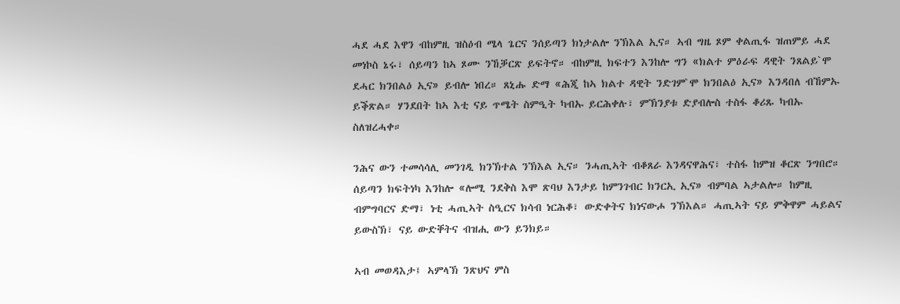ሓደ ሓደ እዋን ብከምዚ ዝስዕብ ሜላ ጌርና ንሰይጣን ክነታልሎ ንኽእል ኢና። ኣብ ግዜ ጾም ቀልጢፋ ዝጠምይ ሓደ መነኮስ ኔሩ፣ ሰይጣን ከኣ ጾሙ ንኸቓርጽ ይፍትኖ። ብከምዚ ክፍተን እንከሎ ግን «ክልተ ምዕራፍ ዳዊት ንጸልይ`ሞ ደሓር ክንበልዕ ኢና» ይብሎ ነበረ። ጸኒሑ ድማ «ሕጂ ከኣ ክልተ ዳዊት ንድገም`ሞ ክንበልዕ ኢና» እንዳበለ ብኸምኡ ይቕጽል። ሃንደበት ከኣ እቲ ናይ ጥሜት ስምዒት ካብኡ ይርሕቀሉ፣ ምኽንያቱ ድያብሎስ ተስፋ ቆሪጹ ካብኡ ስለዝረሓቀ።

ንሕና ውን ተመሳሳሊ መንገዲ ክንኽተል ንኽእል ኢና። ንሓጢኣት ብቆጸራ እንዳናዋሕና፣ ተስፋ ከምዝ ቆርጽ ንግበሮ። ሰይጣን ክፍትነካ እንከሎ «ሎሚ ንደቅስ እሞ ጽባህ እንታይ ከምንገብር ክንርኢ ኢና» ብምባል ኣታልሎ። ከምዚ ብምግባርና ድማ፣ ነቲ ሓጢኣት ስዒርና ክሳብ ነርሕቆ፣ ውድቀትና ክነናውሖ ንኽእል። ሓጢኣት ናይ ምቅዋም ሓይልና ይውስኽ፣ ናይ ውድቐትና ብዝሒ ውን ይንክይ።

ኣብ መወዳእታ፤ ኣምላኽ ንጽህና ምስ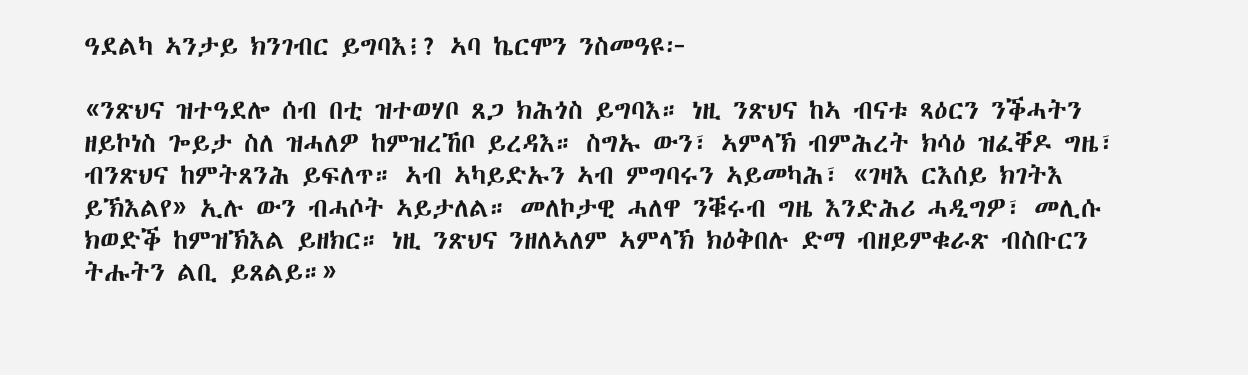ዓደልካ ኣንታይ ክንገብር ይግባእ፧? ኣባ ኬርሞን ንስመዓዩ፦

«ንጽህና ዝተዓደሎ ሰብ በቲ ዝተወሃቦ ጸጋ ክሕጎስ ይግባእ። ነዚ ንጽህና ከኣ ብናቱ ጻዕርን ንቕሓትን ዘይኮነስ ጐይታ ስለ ዝሓለዎ ከምዝረኸቦ ይረዳእ። ስግኡ ውን፣ ኣምላኽ ብምሕረት ክሳዕ ዝፈቐዶ ግዜ፣ ብንጽህና ከምትጸንሕ ይፍለጥ። ኣብ ኣካይድኡን ኣብ ምግባሩን ኣይመካሕ፣ «ገዛእ ርእሰይ ክገትእ ይኽእልየ» ኢሉ ውን ብሓሶት ኣይታለል። መለኮታዊ ሓለዋ ንቑሩብ ግዜ እንድሕሪ ሓዲግዎ፣ መሊሱ ክወድቕ ከምዝኽእል ይዘክር። ነዚ ንጽህና ንዘለኣለም ኣምላኽ ክዕቅበሉ ድማ ብዘይምቁራጽ ብስቡርን ትሑትን ልቢ ይጸልይ።»